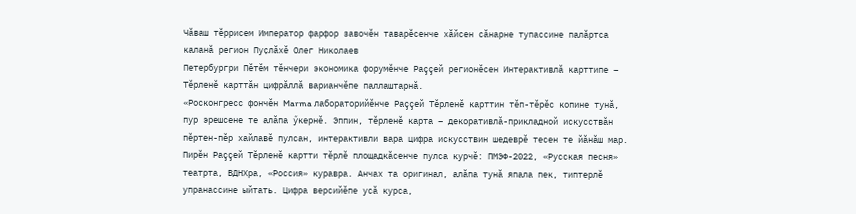Чӑваш тӗррисем Император фарфор завочӗн таварӗсенче хӑйсен сӑнарне тупассине палӑртса каланӑ регион Пуҫлӑхӗ Олег Николаев
Петербургри Пĕтĕм тĕнчери экономика форумĕнче Раççей регионĕсен Интерактивлă карттипе – Тĕрленĕ карттӑн цифрӑллӑ варианчĕпе паллаштарнӑ.
«Росконгресс фончĕн Marma лабораторийĕнче Раççей Тĕрленĕ карттин тĕп-тĕрĕс копине тунă, пур эрешсене те алăпа ӳкернӗ. Эппин, тĕрленĕ карта – декоративлă-прикладной искусствăн пĕртен-пĕр хайлавĕ пулсан, интерактивли вара цифра искусствин шедеврĕ тесен те йӑнӑш мар. Пирĕн Раççей Тĕрленĕ картти тӗрлӗ площадкăсенче пулса курчӗ: ПМЭФ-2022, «Русская песня» театрта, ВДНХра, «Россия» куравра. Анчах та оригинал, алăпа тунă япала пек, типтерлĕ упранассине ыйтать. Цифра версийĕпе усă курса,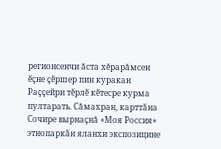регионсенчи ăста хĕрарăмсен ӗçне çӗршер пин куракан Раççейри тӗрлӗ кӗтесре курма пултарать. Сăмахран, карттӑна Сочире вырнаçнă «Моя Россия» этнопаркӑн яланхи экспозицине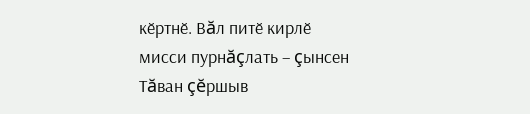кӗртнӗ. Вăл питӗ кирлӗ мисси пурнăçлать – çынсен Тăван çĕршыв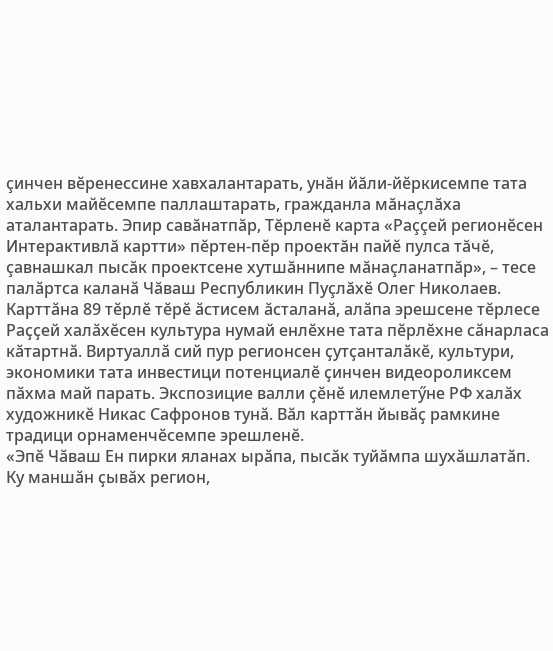çинчен вӗренессине хавхалантарать, унăн йăли-йӗркисемпе тата хальхи майӗсемпе паллаштарать, гражданла мăнаçлăха аталантарать. Эпир савăнатпăр, Тĕрленĕ карта «Раççей регионӗсен Интерактивлă картти» пӗртен-пӗр проектăн пайӗ пулса тăчӗ, çавнашкал пысăк проектсене хутшăннипе мăнаçланатпăр», – тесе палӑртса каланӑ Чăваш Республикин Пуçлăхӗ Олег Николаев.
Карттӑна 89 тӗрлӗ тӗрӗ ӑстисем ӑсталанӑ, алӑпа эрешсене тӗрлесе Раҫҫей халӑхӗсен культура нумай енлӗхне тата пӗрлӗхне сӑнарласа кӑтартнӑ. Виртуаллӑ сий пур регионсен ҫутҫанталӑкӗ, культури, экономики тата инвестици потенциалӗ ҫинчен видеороликсем пӑхма май парать. Экспозицие валли ҫӗнӗ илемлетӳне РФ халӑх художникӗ Никас Сафронов тунӑ. Вӑл карттӑн йывӑҫ рамкине традици орнаменчӗсемпе эрешленӗ.
«Эпӗ Чӑваш Ен пирки яланах ырӑпа, пысӑк туйӑмпа шухӑшлатӑп. Ку маншӑн ҫывӑх регион,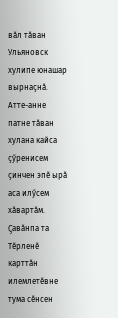вӑл тӑван Ульяновск хулипе юнашар вырнаҫнӑ. Атте-анне патне тӑван хулана кайса ҫӳренисем ҫинчен эпӗ ырӑ аса илӳсем хӑвартӑм. Ҫавӑнпа та Тӗрленӗ карттӑн илемлетӗвне тума сӗнсен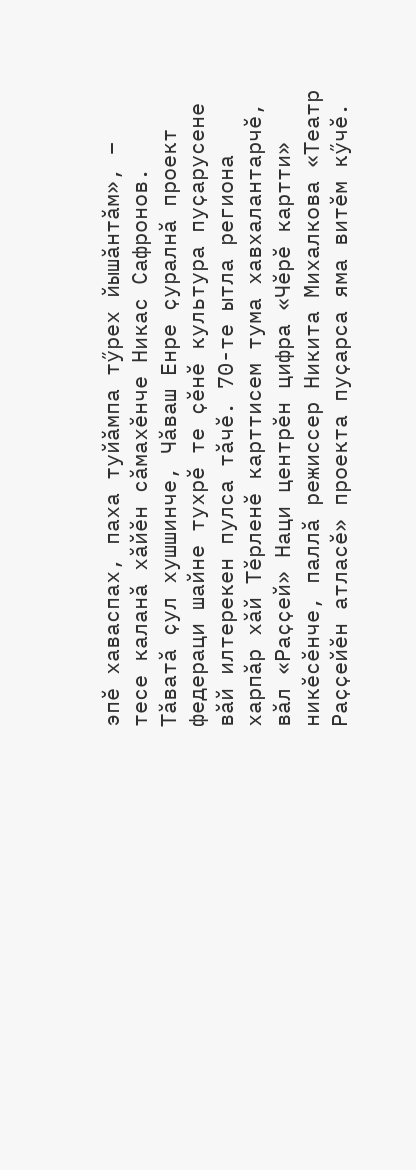эпӗ хаваспах, паха туйӑмпа тӳрех йышӑнтӑм», – тесе каланӑ хӑйӗн сӑмахӗнче Никас Сафронов.
Тӑватӑ ҫул хушшинче, Чӑваш Енре ҫуралнӑ проект федераци шайне тухрӗ те ҫӗнӗ культура пуҫарусене вӑй илтерекен пулса тӑчӗ. 70-те ытла региона харпӑр хӑй Тӗрленӗ карттисем тума хавхалантарчӗ, вӑл «Раҫҫей» Наци центрӗн цифра «Чӗрӗ картти» никӗсӗнче, паллӑ режиссер Никита Михалкова «Театр Раҫҫейӗн атласӗ» проекта пуҫарса яма витӗм кӳчӗ.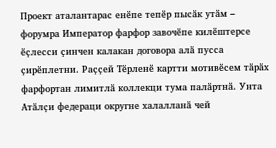Проект аталантарас енӗпе тепӗр пысӑк утӑм – форумра Император фарфор завочӗпе килӗштерсе ӗҫлесси ҫинчен калакан договора алӑ пусса ҫирӗплетни. Раҫҫей Тӗрленӗ картти мотивӗсем тӑрӑх фарфортан лимитлӑ коллекци тума палӑртнӑ. Унта Атӑлҫи федераци округне халалланӑ чей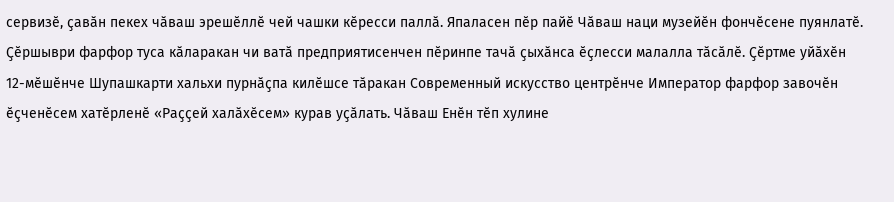сервизӗ, ҫавӑн пекех чӑваш эрешӗллӗ чей чашки кӗресси паллӑ. Япаласен пӗр пайӗ Чӑваш наци музейӗн фончӗсене пуянлатӗ.
Ҫӗршыври фарфор туса кӑларакан чи ватӑ предприятисенчен пӗринпе тачӑ ҫыхӑнса ӗҫлесси малалла тӑсӑлӗ. Ҫӗртме уйӑхӗн 12-мӗшӗнче Шупашкарти хальхи пурнӑҫпа килӗшсе тӑракан Современный искусство центрӗнче Император фарфор завочӗн ӗҫченӗсем хатӗрленӗ «Раҫҫей халӑхӗсем» курав уҫӑлать. Чӑваш Енӗн тӗп хулине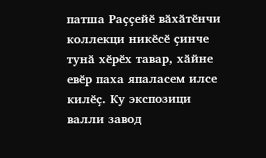патша Раҫҫейӗ вӑхӑтӗнчи коллекци никӗсӗ ҫинче тунӑ хӗрӗх тавар, хӑйне евӗр паха япаласем илсе килӗҫ. Ку экспозици валли завод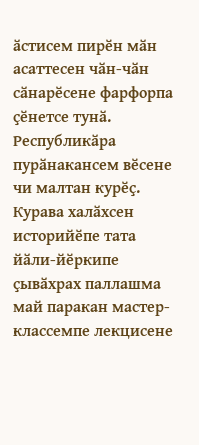ӑстисем пирӗн мӑн асаттесен чӑн-чӑн сӑнарӗсене фарфорпа ҫӗнетсе тунӑ. Республикӑра пурӑнакансем вӗсене чи малтан курӗҫ. Курава халӑхсен историйӗпе тата йӑли-йӗркипе ҫывӑхрах паллашма май паракан мастер-классемпе лекцисене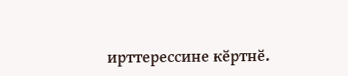ирттерессине кӗртнӗ.